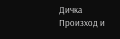Дичка
Произход и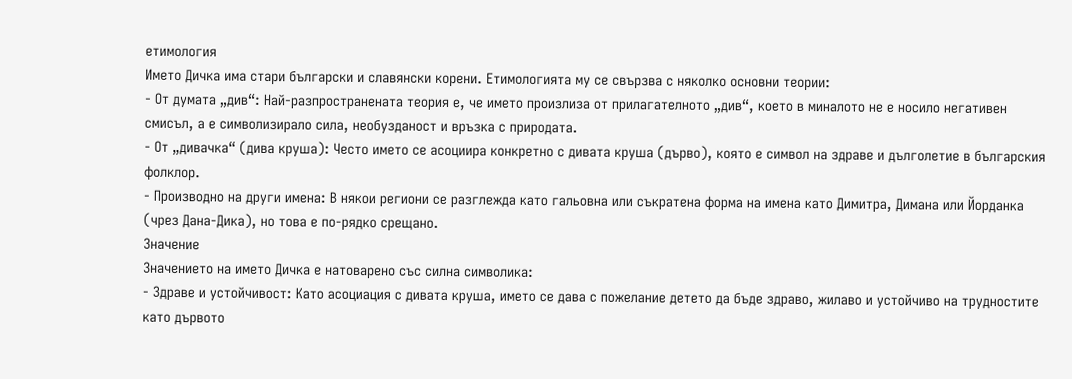етимология
Името Дичка има стари български и славянски корени. Етимологията му се свързва с няколко основни теории:
- От думата „див“: Най-разпространената теория е, че името произлиза от прилагателното „див“, което в миналото не е носило негативен смисъл, а е символизирало сила, необузданост и връзка с природата.
- От „дивачка“ (дива круша): Често името се асоциира конкретно с дивата круша (дърво), която е символ на здраве и дълголетие в българския фолклор.
- Производно на други имена: В някои региони се разглежда като гальовна или съкратена форма на имена като Димитра, Димана или Йорданка (чрез Дана-Дика), но това е по-рядко срещано.
Значение
Значението на името Дичка е натоварено със силна символика:
- Здраве и устойчивост: Като асоциация с дивата круша, името се дава с пожелание детето да бъде здраво, жилаво и устойчиво на трудностите като дървото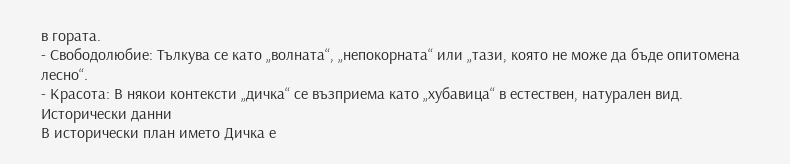в гората.
- Свободолюбие: Тълкува се като „волната“, „непокорната“ или „тази, която не може да бъде опитомена лесно“.
- Красота: В някои контексти „дичка“ се възприема като „хубавица“ в естествен, натурален вид.
Исторически данни
В исторически план името Дичка е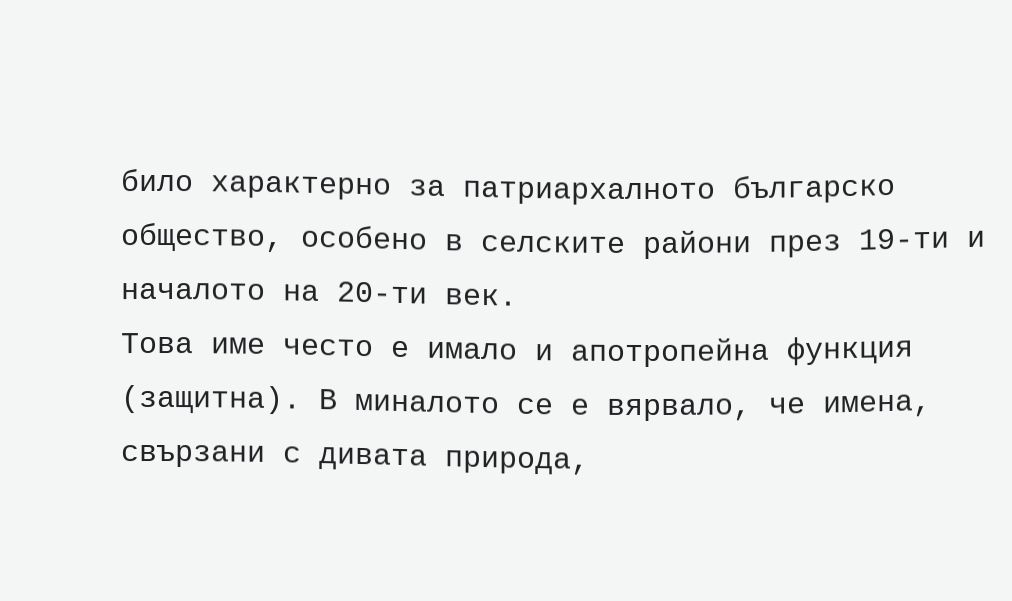било характерно за патриархалното българско общество, особено в селските райони през 19-ти и началото на 20-ти век.
Това име често е имало и апотропейна функция (защитна). В миналото се е вярвало, че имена, свързани с дивата природа,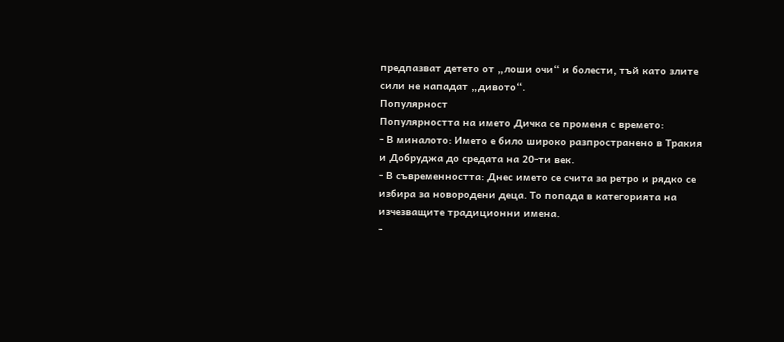предпазват детето от „лоши очи“ и болести, тъй като злите сили не нападат „дивото“.
Популярност
Популярността на името Дичка се променя с времето:
- В миналото: Името е било широко разпространено в Тракия и Добруджа до средата на 20-ти век.
- В съвременността: Днес името се счита за ретро и рядко се избира за новородени деца. То попада в категорията на изчезващите традиционни имена.
-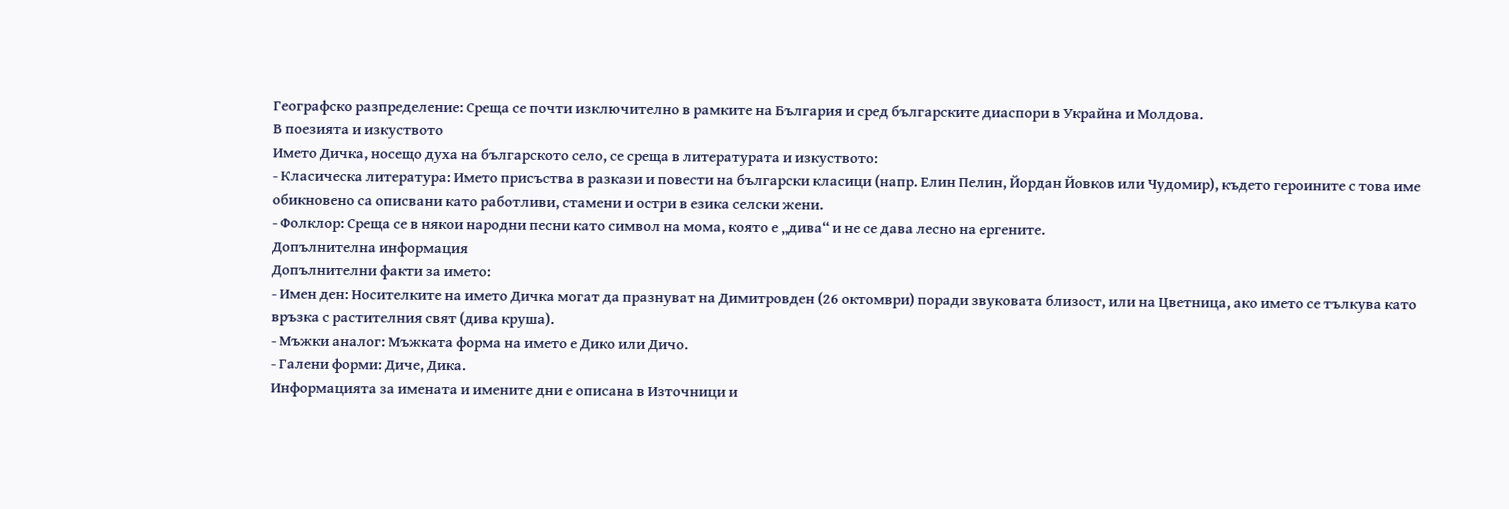Географско разпределение: Среща се почти изключително в рамките на България и сред българските диаспори в Украйна и Молдова.
В поезията и изкуството
Името Дичка, носещо духа на българското село, се среща в литературата и изкуството:
- Класическа литература: Името присъства в разкази и повести на български класици (напр. Елин Пелин, Йордан Йовков или Чудомир), където героините с това име обикновено са описвани като работливи, стамени и остри в езика селски жени.
- Фолклор: Среща се в някои народни песни като символ на мома, която е „дива“ и не се дава лесно на ергените.
Допълнителна информация
Допълнителни факти за името:
- Имен ден: Носителките на името Дичка могат да празнуват на Димитровден (26 октомври) поради звуковата близост, или на Цветница, ако името се тълкува като връзка с растителния свят (дива круша).
- Мъжки аналог: Мъжката форма на името е Дико или Дичо.
- Галени форми: Диче, Дика.
Информацията за имената и имените дни е описана в Източници и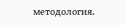методология.